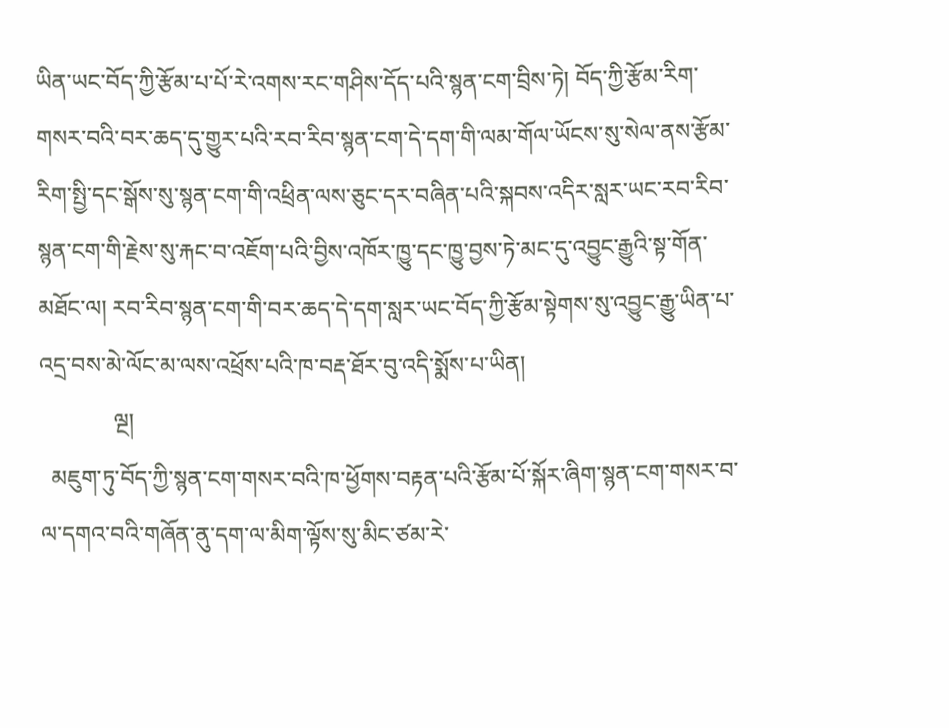ཡིན་ཡང་བོད་ཀྱི་རྩོམ་པ་པོ་རེ་འགས་རང་གཤིས་དོད་པའི་སྙན་ངག་བྲིས་ཏེ། བོད་ཀྱི་རྩོམ་རིག་གསར་བའི་བར་ཆད་དུ་གྱུར་པའི་རབ་རིབ་སྙན་ངག་དེ་དག་གི་ལམ་གོལ་ཡོངས་སུ་སེལ་ནས་རྩོམ་རིག་སྤྱི་དང་སྒོས་སུ་སྙན་ངག་གི་འཕྲིན་ལས་ཅུང་དར་བཞིན་པའི་སྐབས་འདིར་སླར་ཡང་རབ་རིབ་སྙན་ངག་གི་རྗེས་སུ་རྐང་བ་འཇོག་པའི་བྱིས་འཁོར་ཁྱུ་དང་ཁྱུ་བྱས་ཏེ་མང་དུ་འབྱུང་རྒྱུའི་སྟ་གོན་མཐོང་ལ། རབ་རིབ་སྙན་ངག་གི་བར་ཆད་དེ་དག་སླར་ཡང་བོད་ཀྱི་རྩོམ་སྟེགས་སུ་འབྱུང་རྒྱུ་ཡིན་པ་འདྲ་བས་མེ་ལོང་མ་ལས་འཕྲོས་པའི་ཁ་བརྡ་ཐོར་བུ་འདི་སྨོས་པ་ཡིན།
             ལྔ།
  མཇུག་ཏུ་བོད་ཀྱི་སྙན་ངག་གསར་བའི་ཁ་ཕྱོགས་བརྟན་པའི་རྩོམ་པོ་སྐོར་ཞིག་སྙན་ངག་གསར་བ་ལ་དགའ་བའི་གཞོན་ནུ་དག་ལ་མིག་ལྟོས་སུ་མིང་ཙམ་རེ་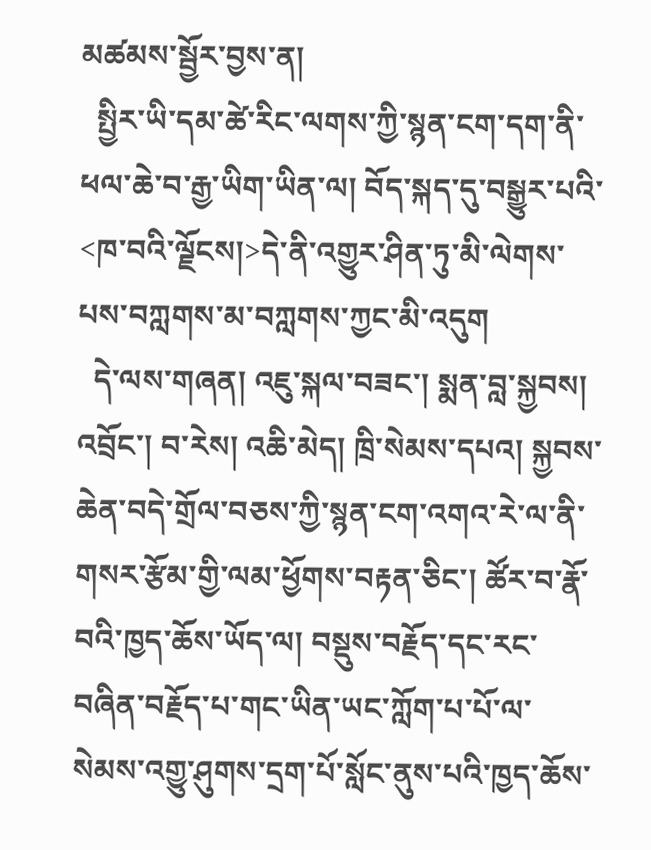མཚམས་སྦྱོར་བྱས་ན།
  སྤྱིར་ཡི་དམ་ཚེ་རིང་ལགས་ཀྱི་སྙན་ངག་དག་ནི་ཕལ་ཆེ་བ་རྒྱ་ཡིག་ཡིན་ལ། བོད་སྐད་དུ་བསྒྱུར་པའི་<ཁ་བའི་ལྗོངས།>དེ་ནི་འགྱུར་ཤིན་ཏུ་མི་ལེགས་པས་བཀླགས་མ་བཀླགས་ཀྱང་མི་འདུག
  དེ་ལས་གཞན། འཇུ་སྐལ་བཟང་། སྨན་བླ་སྐྱབས། འབྲོང་། བ་རེས། འཆི་མེད། ཁྲི་སེམས་དཔའ། སྐྱབས་ཆེན་བདེ་གྲོལ་བཅས་ཀྱི་སྙན་ངག་འགའ་རེ་ལ་ནི་གསར་རྩོམ་གྱི་ལམ་ཕྱོགས་བརྟན་ཅིང་། ཚོར་བ་རྣོ་བའི་ཁྱད་ཆོས་ཡོད་ལ། བསྡུས་བརྗོད་དང་རང་བཞིན་བརྗོད་པ་གང་ཡིན་ཡང་ཀློག་པ་པོ་ལ་སེམས་འགྱུ་ཤུགས་དྲག་པོ་སློང་ནུས་པའི་ཁྱད་ཆོས་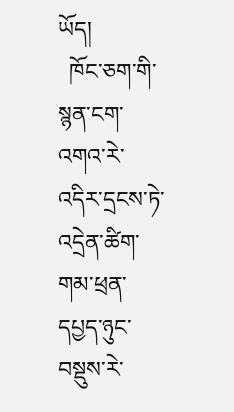ཡོད།
  ཁོང་ཅག་གི་སྙན་ངག་འགའ་རེ་འདིར་དྲངས་ཏེ་འདྲེན་ཚིག་གམ་ཕྲན་དཔྱད་ཉུང་བསྡུས་རེ་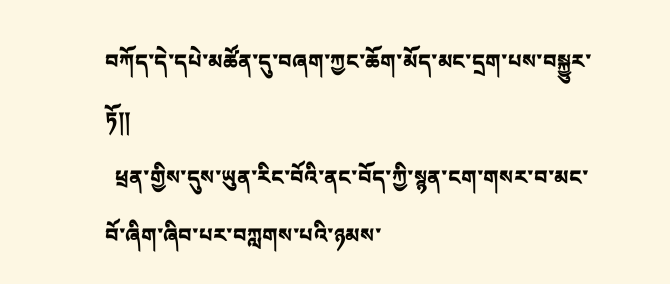བཀོད་དེ་དཔེ་མཚོན་དུ་བཞག་ཀྱང་ཆོག་མོད་མང་དྲག་པས་བསྐྱུར་ཏོ།།
  ཕྲན་གྱིས་དུས་ཡུན་རིང་བོའི་ནང་བོད་ཀྱི་སྙན་ངག་གསར་བ་མང་བོ་ཞིག་ཞིབ་པར་བཀླགས་པའི་ཉམས་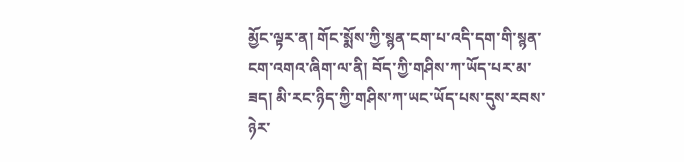མྱོང་ལྟར་ན། གོང་སྨོས་ཀྱི་སྙན་ངག་པ་འདི་དག་གི་སྙན་ངག་འགའ་ཞིག་ལ་ནི། བོད་ཀྱི་གཤིས་ཀ་ཡོད་པར་མ་ཟད། མི་རང་ཉིད་ཀྱི་གཤིས་ཀ་ཡང་ཡོད་པས་དུས་རབས་ཉེར་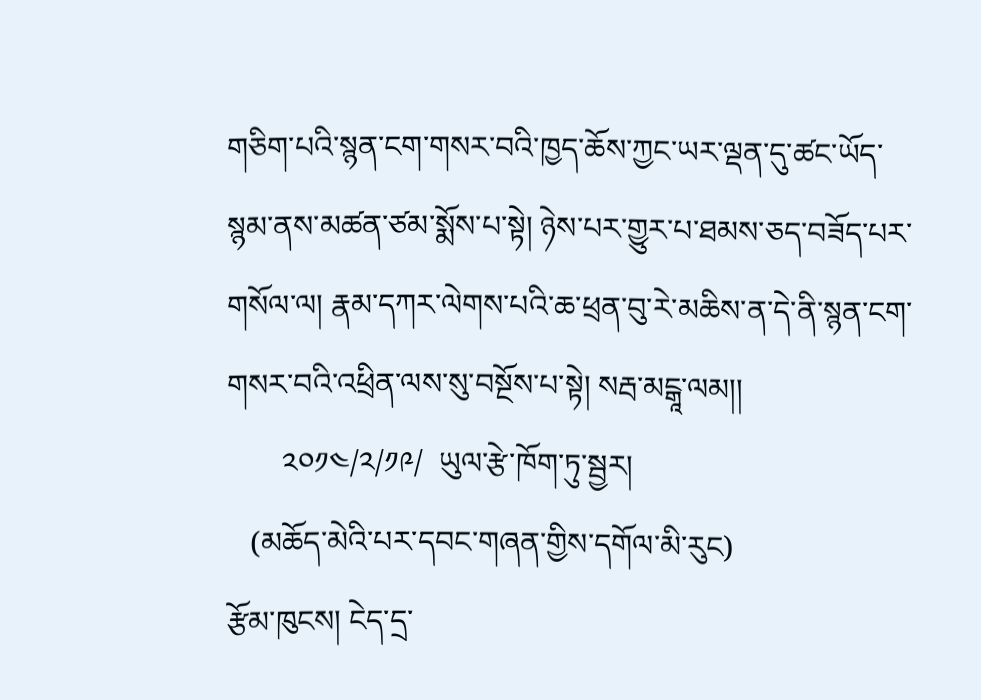གཅིག་པའི་སྙན་ངག་གསར་བའི་ཁྱད་ཆོས་ཀྱང་ཡར་ལྡན་དུ་ཚང་ཡོད་སྙམ་ནས་མཚན་ཙམ་སྨོས་པ་སྟེ། ཉེས་པར་གྱུར་པ་ཐམས་ཅད་བཟོད་པར་གསོལ་ལ། རྣམ་དཀར་ལེགས་པའི་ཆ་ཕྲན་བུ་རེ་མཆིས་ན་དེ་ནི་སྙན་ངག་གསར་བའི་འཕྲིན་ལས་སུ་བསྔོས་པ་སྟེ། སརྦ་མངྒཱ་ལམ།།
       ༢༠༡༤/༢/༡༩/  ཡུལ་རྩེ་ཁོག་ཏུ་སྦྱར།
   (མཆོད་མེའི་པར་དབང་གཞན་གྱིས་དགོལ་མི་རུང)
རྩོམ་ཁུངས། ངེད་དྲ་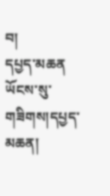བ།
དཔྱད་མཆན ཡོངས་སུ་གཟིགས།དཔྱད་མཆན།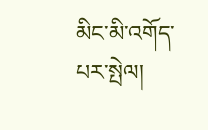མིང་མི་འགོད་པར་སྤེལ།